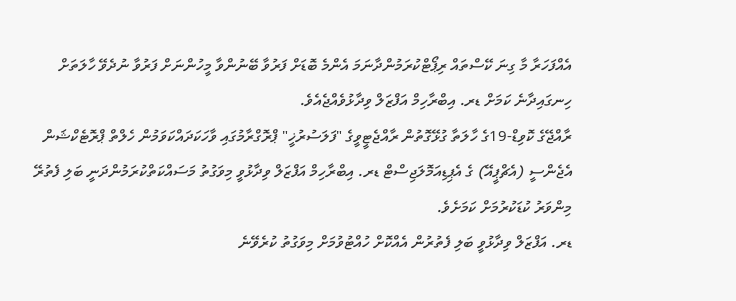އެއްފަހަރާ މާ ގިނަ ކޭސްތައް ރިޕޯޓްކުރަމުންދާނަމަ އެންމެ ބޮޑަށް ފަރުވާ ބޭނުންވާ މީހުންނަށް ފަރުވާ ނުދެވޭ ހާލަތަށް ހިނގައިދާނެ ކަމަށް ޑރ. އިބްރާހިމް އަފްޒަލް ވިދާޅުވެއްޖެއެވެ.
ރާއްޖޭގެ ކޮވިޑް-19ގެ ހާލަތާ ގުޅޭގޮތުން ރާއްޖެޓީވީގެ "ފަލަސުރުޚީ" ޕްރޮގްރާމުގައި ވާހަކަދައްކަވަމުން ހެލްތް ޕްރޮޓެކްޝަން އެޖެންސީ (އެޗްޕީއޭ) ގެ އެޕިޑިއަމޮލަޖިސްޓް ޑރ. އިބްރާހިމް އަފްޒަލް ވިދާޅުވީ މިވަގުތު މަސައްކަތްކުރަމުންދަނީ ބަލި ފެތުރޭ މިންވަރު ކުޑަކުރުމަށް ކަމަށެވެ.
ޑރ. އަފްޒަލް ވިދާޅުވީ ބަލި ފެތުރުން އެއްކޮށް ހުއްޓުވުމަށް މިވަގުތު ކުރެވޭނެ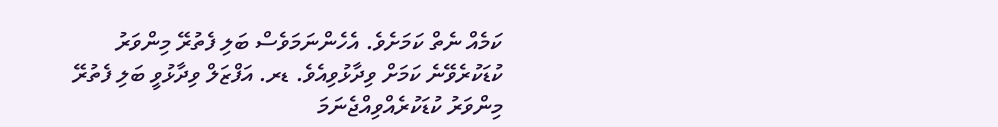ކަމެއް ނެތް ކަމަށެވެ. އެހެންނަމަވެސް ބަލި ފެތުރޭ މިންވަރު ކުޑަކުރެވޭނެ ކަމަށް ވިދާޅުވިއެވެ. ޑރ. އަފްޒަލް ވިދާޅުވީ ބަލި ފެތުރޭ މިންވަރު ކުޑަކުރެއްވިއްޖެނަމަ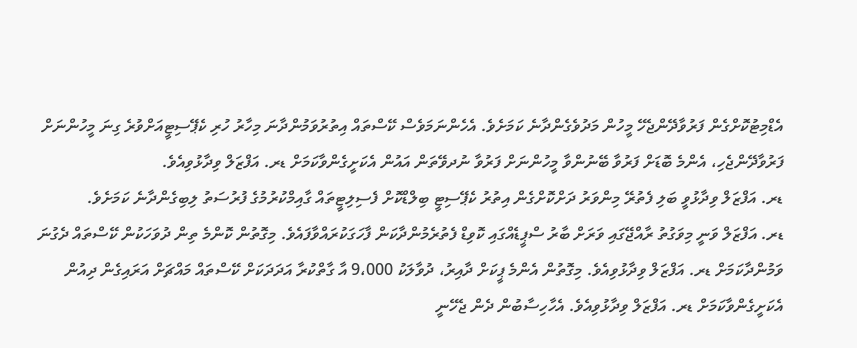އެޑްމިޓުކޮށްގެން ފަރުވާދޭންޖެހޭ މީހުން މަދުވެގެންދާނެ ކަމަށެވެ. އެހެންނަމަވެސް ކޭސްތައް އިތުރުވަމުންދާނަ މިހާރު ހުރި ކެޕޭސިޓީއަށްވުރެ ގިނަ މީހުންނަށް ފަރުވާދޭންޖެހި، އެންމެ ބޮޑަށް ފަރުވާ ބޭނުންވާ މީހުންނަށް ފަރުވާ ނުދވޭތަން އައުން އެކަށީގެންވާކަމަށް ޑރ. އަފްޒަލް ވިދާޅުވިއެވެ.
ޑރ. އަފްޒަލް ވިދާޅުވީ ބަލި ފެތުރޭ މިންވަރު ދަށްކޮށްގެން އިތުރު ކެޕޭސިޓީ ބިލްޑްކޮށް ފެސިލިޓީތައް ގާއިމްކުރުމުގެ ފުރުސަތު ލިބިގެންދާނެ ކަމަށެވެ.
ޑރ. އަފްޒަލް ވަނީ މިވަގުތު ރާއްޖޭގައި ވަރަށް ބާރު ސްޕީޑެއްގައި ކޮވިޑް ފެތުރެމުންދާކަން ފާހަގަކުރައްވާފައެވެ. މިގޮތުން ކޮންމެ ތިން ދުވަހަކުން ކޭސްތައް ދެގުނަ ވަމުންދާކަމަށް ޑރ. އަފްޒަލް ވިދާޅުވިއެވެ. މިގޮތުން އެންމެ ޕީކަށް ދާއިރު، ދުވާލަކު 9،000 އާ ގާތްކުރާ އަދަދަކަށް ކޭސްތައް މައްޗަށް އަރައިގެން ދިއުން އެކަށީގެންވާކަމަށް ޑރ. އަފްޒަލް ވިދާޅުވިއެވެ. އެހާހިސާބުން ދެން ޖެހޭނީ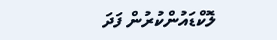ލޮކްޑައުންކުރުން ފަދަ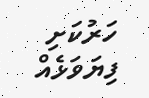ހަރުކަށި ފިޔަވަޅެއް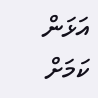އަޅަން ކަމަށް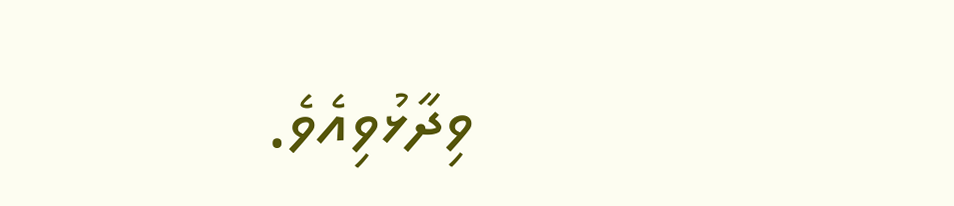ވިދާޅުވިއެވެ.